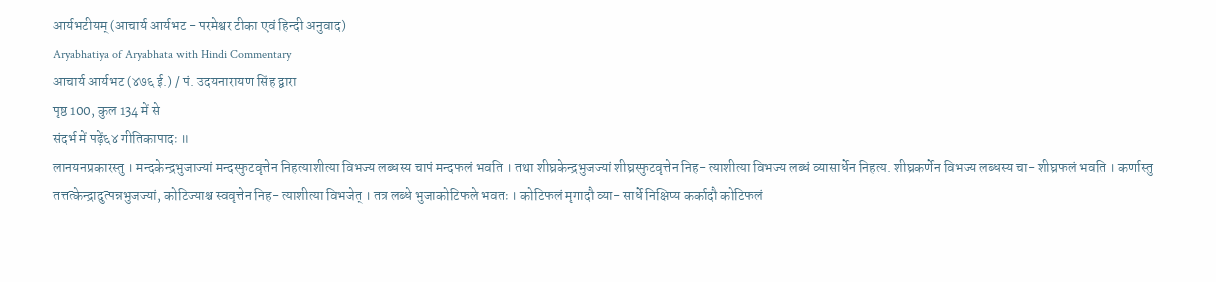आर्यभटीयम् (आचार्य आर्यभट - परमेश्वर टीका एवं हिन्दी अनुवाद)
Aryabhatiya of Aryabhata with Hindi Commentary
आचार्य आर्यभट (४७६ ई.) / पं. उदयनारायण सिंह द्वारा
पृष्ठ 100, कुल 134 में से
संदर्भ में पढ़ें६४ गीतिकापादः ॥
लानयनप्रकारस्तु । मन्दकेन्द्रभुजाज्यां मन्दस्फुटवृत्तेन निहत्याशीत्या विभज्य लब्धस्य चापं मन्दफलं भवति । तथा शीघ्रकेन्द्रभुजज्यां शीघ्रस्फुटवृत्तेन निह- त्याशीत्या विभज्य लब्धं व्यासार्धेन निहत्य. शीघ्रकर्णेन विभज्य लब्धस्य चा- शीघ्रफलं भवति । कर्णास्तु तत्तत्केन्द्रादुत्पन्नभुजज्यां, कोटिज्याश्च स्ववृत्तेन निह- त्याशीत्या विभजेत् । तत्र लब्धे भुजाकोटिफले भवतः । कोटिफलं मृगादौ व्या- सार्धे निक्षिप्य कर्कादौ कोटिफलं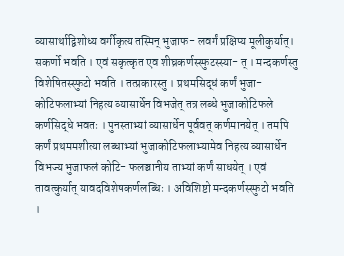व्यासार्थाद्विशोध्य वर्गीकृत्य तस्मिन् भुजाफ- लवर्गं प्रक्षिप्य मूलीकुर्यात्। सकर्णो भवति । एवं सकृत्कृत एव शीघ्रकर्णस्स्फुटस्स्या- त् । मन्दकर्णस्तु विशेषितस्स्फुटो भवति । तत्प्रकारस्तु । प्रथमसिद्धं कर्णं भुजा- कोटिफलाभ्यां निहत्य व्यासार्धेन विभजेत् तत्र लब्धे भुजाकोटिफले कर्णसिद्धे भवतः । पुनस्ताभ्यां व्यासार्धेन पूर्ववत् कर्णमानयेत् । तमपि कर्णं प्रथममशीत्या लब्धाभ्यां भुजाकोटिफलाभ्यामेव निहत्य व्यासार्धेन विभज्य भुजाफलं कोटि- फलञ्चानीय ताभ्यां कर्णं साधयेत् । एवं तावत्कुर्यात् यावदविशेषकर्णलब्धिः । अविशिष्टो मन्दकर्णस्स्फुटो भवति ।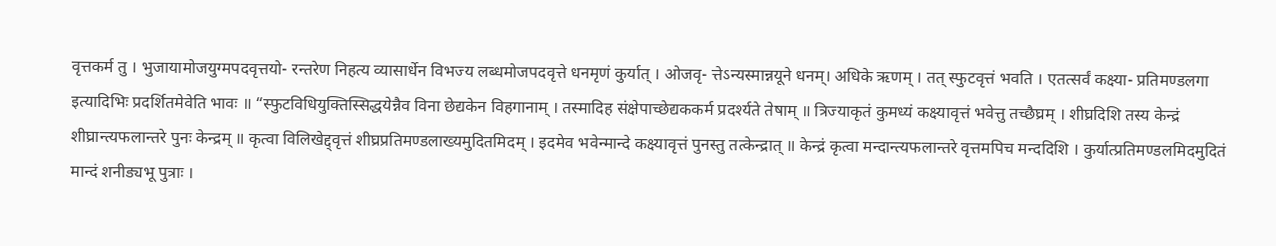वृत्तकर्म तु । भुजायामोजयुग्मपदवृत्तयो- रन्तरेण निहत्य व्यासार्धेन विभज्य लब्धमोजपदवृत्ते धनमृणं कुर्यात् । ओजवृ- त्तेऽन्यस्मान्नयूने धनम्। अधिके ऋणम् । तत् स्फुटवृत्तं भवति । एतत्सर्वं कक्ष्या- प्रतिमण्डलगा इत्यादिभिः प्रदर्शितमेवेति भावः ॥ “स्फुटविधियुक्तिस्सिद्धयेन्नैव विना छेद्यकेन विहगानाम् । तस्मादिह संक्षेपाच्छेद्यककर्म प्रदर्श्यते तेषाम् ॥ त्रिज्याकृतं कुमध्यं कक्ष्यावृत्तं भवेत्तु तच्छैघ्रम् । शीघ्रदिशि तस्य केन्द्रं शीघ्रान्त्यफलान्तरे पुनः केन्द्रम् ॥ कृत्वा विलिखेद्द्वृत्तं शीघ्रप्रतिमण्डलाख्यमुदितमिदम् । इदमेव भवेन्मान्दे कक्ष्यावृत्तं पुनस्तु तत्केन्द्रात् ॥ केन्द्रं कृत्वा मन्दान्त्यफलान्तरे वृत्तमपिच मन्ददिशि । कुर्यात्प्रतिमण्डलमिदमुदितं मान्दं शनीड्यभू पुत्राः ।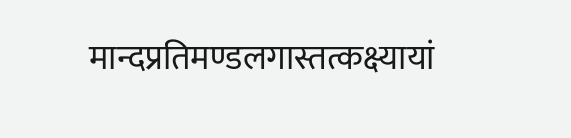मान्दप्रतिमण्डलगास्तत्कक्ष्यायां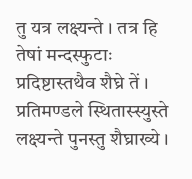तु यत्र लक्ष्यन्ते । तत्र हि तेषां मन्दस्फुटाः प्रदिष्टास्तथैव शैघ्रे तें । प्रतिमण्डले स्थितास्स्युस्ते लक्ष्यन्ते पुनस्तु शैघ्राख्ये ।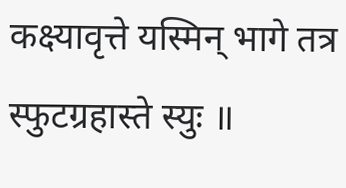कक्ष्यावृत्ते यस्मिन् भागे तत्र स्फुटग्रहास्ते स्युः ॥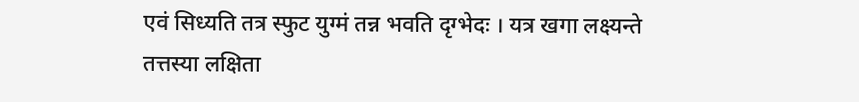एवं सिध्यति तत्र स्फुट युग्मं तन्न भवति दृग्भेदः । यत्र खगा लक्ष्यन्ते तत्तस्या लक्षिता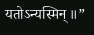यतोऽन्यस्मिन् ॥”